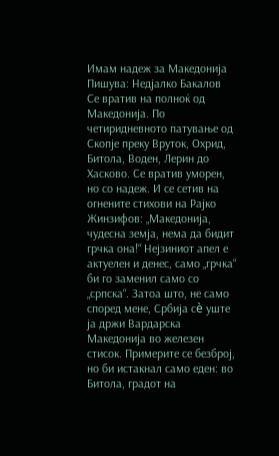Имам надеж за Македонија
Пишува: Недјалко Бакалов
Се вратив на полноќ од Македонија. По четиридневното патување од Скопје преку Вруток, Охрид, Битола, Воден, Лерин до Хасково. Се вратив уморен, но со надеж. И се сетив на огнените стихови на Рајко Жинзифов: „Македонија, чудесна земја, нема да бидит грчка она!“ Нејзиниот апел е актуелен и денес, само „грчка“ би го заменил само со „српска“. Затоа што, не само според мене, Србија сè уште ја држи Вардарска Македонија во железен стисок. Примерите се безброј, но би истакнал само еден: во Битола, градот на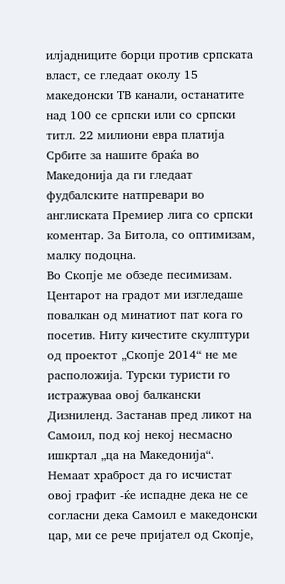илјадниците борци против српската власт, се гледаат околу 15 македонски ТВ канали, останатите над 100 се српски или со српски титл. 22 милиони евра платија Србите за нашите браќа во Македонија да ги гледаат фудбалските натпревари во англиската Премиер лига со српски коментар. За Битола, со оптимизам, малку подоцна.
Во Скопје ме обзеде песимизам. Центарот на градот ми изгледаше повалкан од минатиот пат кога го посетив. Ниту кичестите скулптури од проектот „Скопје 2014“ не ме расположија. Турски туристи го истражуваа овој балкански Дизниленд. Застанав пред ликот на Самоил, под кој некој несмасно ишкртал „ца на Македонија“. Немаат храброст да го исчистат овој графит -ќе испадне дека не се согласни дека Самоил е македонски цар, ми се рече пријател од Скопје,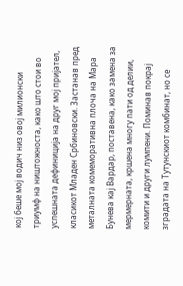кој беше мој водич низ овој милионски триумф на ништожноста, како што стои во успешната дефиниција на друг мој пријател, класикот Младен Србиновски. Застанав пред металната комеморативна плоча на Мара Бунева кај Вардар, поставена, како замена за мермерната, кршена многу пати од делии, комити и други лумпени. Поминав покрај зградата на Тутунскиот комбинат, но се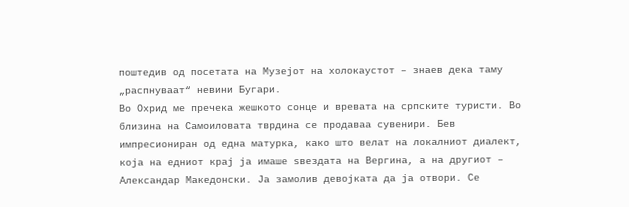поштедив од посетата на Музејот на холокаустот – знаев дека таму „распнуваат“ невини Бугари.
Во Охрид ме пречека жешкото сонце и вревата на српските туристи. Во близина на Самоиловата тврдина се продаваа сувенири. Бев импресиониран од една матурка, како што велат на локалниот диалект, која на едниот крај ја имаше ѕвездата на Вергина, а на другиот – Александар Македонски. Ја замолив девојката да ја отвори. Се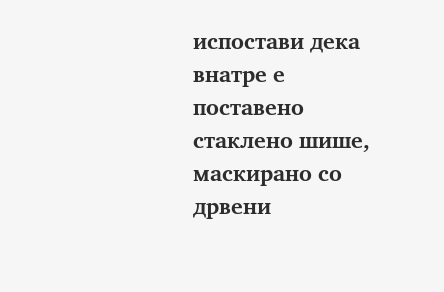испостави дека внатре е поставено стаклено шише, маскирано со дрвени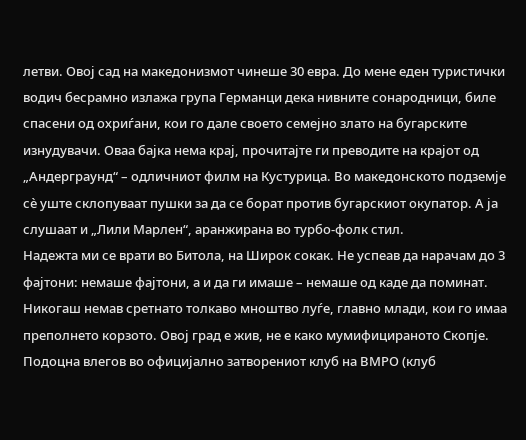летви. Овој сад на македонизмот чинеше 30 евра. До мене еден туристички водич бесрамно излажа група Германци дека нивните сонародници, биле спасени од охриѓани, кои го дале своето семејно злато на бугарските изнудувачи. Оваа бајка нема крај, прочитајте ги преводите на крајот од „Андерграунд“ – одличниот филм на Кустурица. Во македонското подземје сè уште склопуваат пушки за да се борат против бугарскиот окупатор. А ја слушаат и „Лили Марлен“, аранжирана во турбо-фолк стил.
Надежта ми се врати во Битола, на Широк сокак. Не успеав да нарачам до 3 фајтони: немаше фајтони, а и да ги имаше – немаше од каде да поминат. Никогаш немав сретнато толкаво мноштво луѓе, главно млади, кои го имаа преполнето корзото. Овој град е жив, не е како мумифицираното Скопје. Подоцна влегов во официјално затворениот клуб на ВМРО (клуб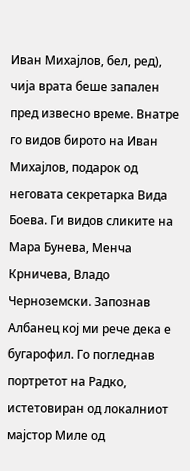Иван Михајлов, бел, ред), чија врата беше запален пред извесно време. Внатре го видов бирото на Иван Михајлов, подарок од неговата секретарка Вида Боева. Ги видов сликите на Мара Бунева, Менча Крничева, Владо Черноземски. Запознав Албанец кој ми рече дека е бугарофил. Го погледнав портретот на Радко, истетовиран од локалниот мајстор Миле од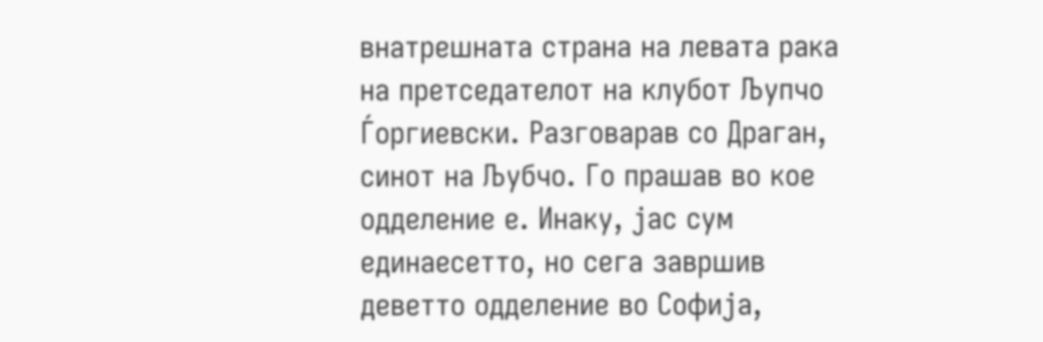внатрешната страна на левата рака на претседателот на клубот Љупчо Ѓоргиевски. Разговарав со Драган, синот на Љубчо. Го прашав во кое одделение е. Инаку, јас сум единаесетто, но сега завршив деветто одделение во Софија,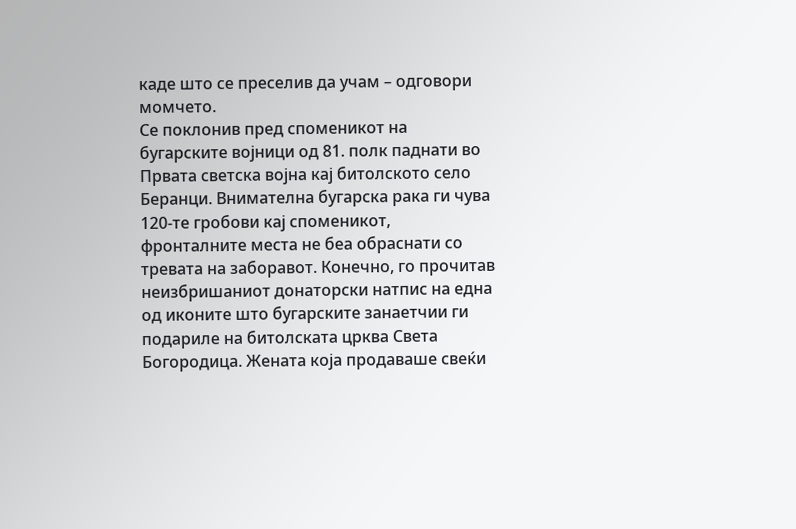каде што се преселив да учам – одговори момчето.
Се поклонив пред споменикот на бугарските војници од 81. полк паднати во Првата светска војна кај битолското село Беранци. Внимателна бугарска рака ги чува 120-те гробови кај споменикот, фронталните места не беа обраснати со тревата на заборавот. Конечно, го прочитав неизбришаниот донаторски натпис на една од иконите што бугарските занаетчии ги подариле на битолската црква Света Богородица. Жената која продаваше свеќи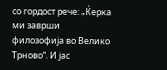со гордост рече: „Ќерка ми заврши филозофија во Велико Трново“. И јас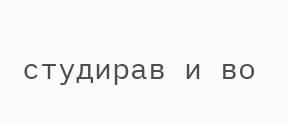студирав и во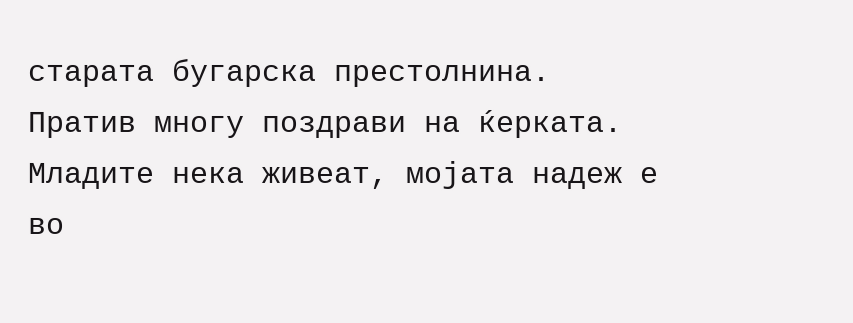старата бугарска престолнина. Пратив многу поздрави на ќерката. Младите нека живеат, мојата надеж е во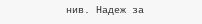нив. Надеж за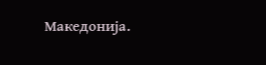Македонија.